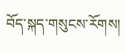བོད་སྐད་གསུངས་རོགས།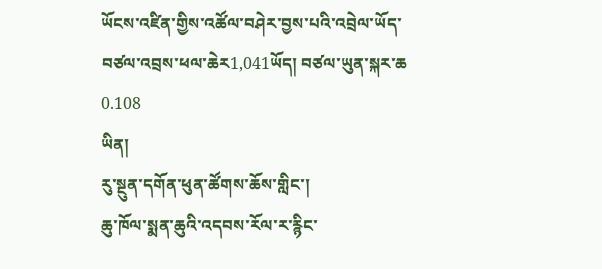ཡོངས་འཛིན་གྱིས་འཚོལ་བཤེར་བྱས་པའི་འབྲེལ་ཡོད་བཙལ་འབྲས་ཕལ་ཆེར1,041ཡོད། བཙལ་ཡུན་སྐར་ཆ 0.108
ཡིན།
རུ་སྔུན་དགོན་ཕུན་ཚོགས་ཆོས་གླིང་།
ཆུ་ཁོལ་སྨན་ཆུའི་འདབས་རོལ་ར་རྙིང་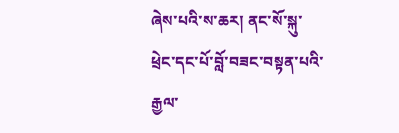ཞེས་པའི་ས་ཆར། ནང་སོ་སྐུ་ཕྲེང་དང་པོ་བློ་བཟང་བསྟན་པའི་རྒྱལ་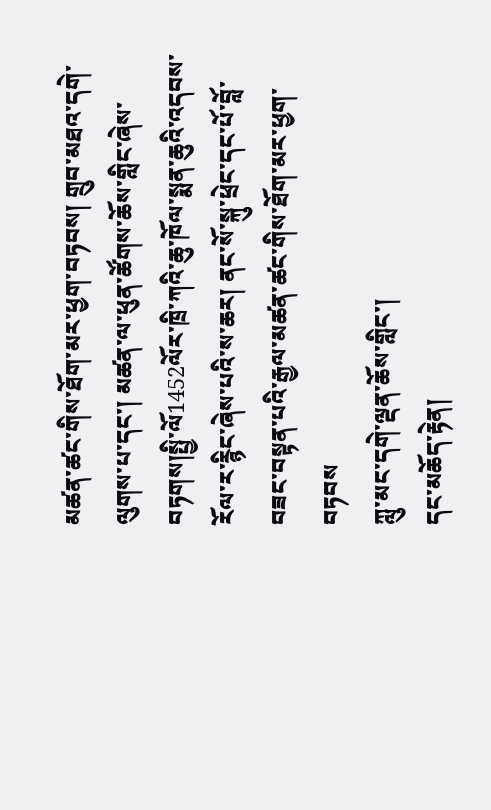མཚན་ཚང་གིས་ཐོག་མར་ཕྱག་བཏབས། གྲུབ་མཐའ་དགེ་ལུགས་པ་དང་། མཚན་ལ་ཕུན་ཚོགས་ཆོས་གླིང་ཞེས་བཏགས།སྤྱི་ལོ1452ལོར་ཁྲི་ཀའི་ཆུ་ཁོལ་སྨན་ཆུའི་འདབས་རོལ་ར་རྙིང་ཞེས་པའི་ས་ཆར། ནང་སོ་སྐུ་ཕྲེང་དང་པོ་བློ་བཟང་བསྟན་པའི་རྒྱལ་མཚན་ཚང་གིས་ཐོག་མར་ཕྱག་བཏབས
ཀླུ་མང་དགེ་ལྡན་ཆོས་གླིང་།
དང་མཆོད་རྟེན།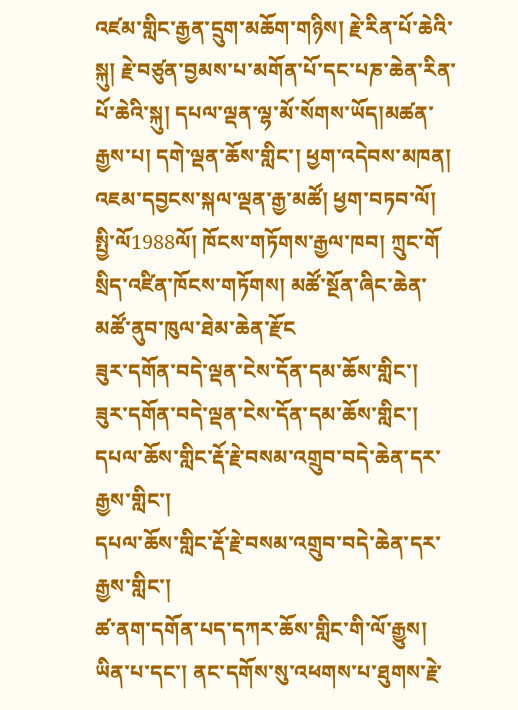འཛམ་གླིང་རྒྱན་དྲུག་མཆོག་གཉིས། རྗེ་རིན་པོ་ཆེའི་སྐུ། རྗེ་བཙུན་བྱམས་པ་མགོན་པོ་དང་པཎ་ཆེན་རིན་པོ་ཆེའི་སྐུ། དཔལ་ལྡན་ལྷ་མོ་སོགས་ཡོད།མཚན་རྒྱས་པ། དགེ་ལྡན་ཆོས་གླིང་། ཕྱག་འདེབས་མཁན། འཇམ་དབྱངས་སྐལ་ལྡན་རྒྱ་མཚོ། ཕྱག་བཏབ་ལོ། སྤྱི་ལོ1988ལོ། ཁོངས་གཏོགས་རྒྱལ་ཁབ། ཀྲུང་གོ སྲིད་འཛིན་ཁོངས་གཏོགས། མཚོ་སྔོན་ཞིང་ཆེན་མཚོ་ནུབ་ཁུལ་ཐེམ་ཆེན་རྫོང
ཟུར་དགོན་བདེ་ལྡན་ངེས་དོན་དམ་ཆོས་གླིང་།
ཟུར་དགོན་བདེ་ལྡན་ངེས་དོན་དམ་ཆོས་གླིང་།
དཔལ་ཆོས་གླིང་རྡོ་རྗེ་བསམ་འགྲུབ་བདེ་ཆེན་དར་རྒྱས་གླིང་།
དཔལ་ཆོས་གླིང་རྡོ་རྗེ་བསམ་འགྲུབ་བདེ་ཆེན་དར་རྒྱས་གླིང་།
ཚ་ནག་དགོན་པད་དཀར་ཆོས་གླིང་གི་ལོ་རྒྱུས།
ཡིན་པ་དང་། ནང་དགོས་སུ་འཕགས་པ་ཐུགས་རྗེ་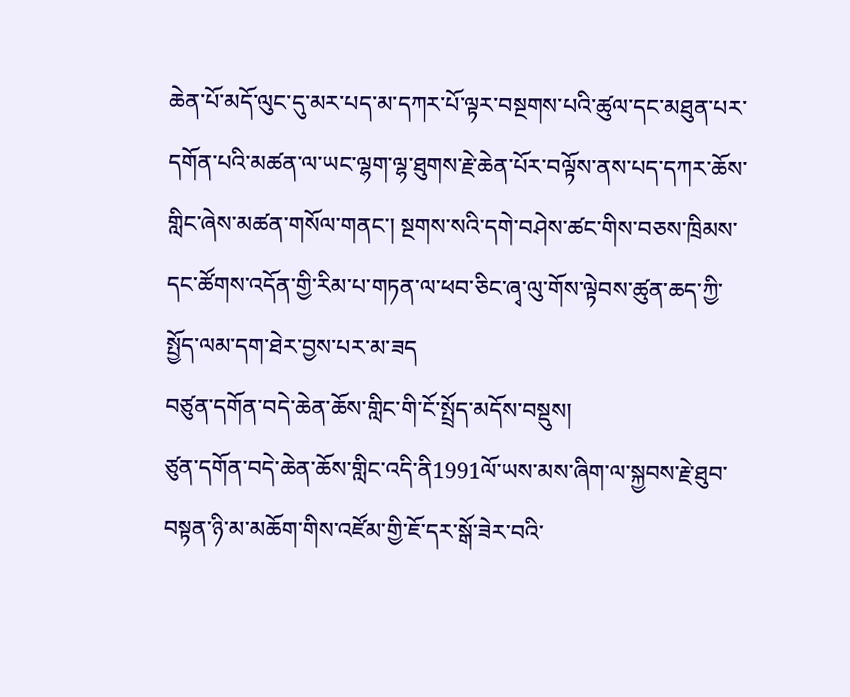ཆེན་པོ་མདོ་ལུང་དུ་མར་པད་མ་དཀར་པོ་ལྟར་བསྔགས་པའི་ཚུལ་དང་མཐུན་པར་དགོན་པའི་མཚན་ལ་ཡང་ལྷག་ལྷ་ཐུགས་རྗེ་ཆེན་པོར་བལྟོས་ནས་པད་དཀར་ཆོས་གླིང་ཞེས་མཚན་གསོལ་གནང་། སྔགས་སའི་དགེ་བཤེས་ཚང་གིས་བཅས་ཁྲིམས་དང་ཚོགས་འདོན་གྱི་རིམ་པ་གཏན་ལ་ཕབ་ཅིང་ཞྭ་ལུ་གོས་ལྟེབས་ཚུན་ཆད་ཀྱི་སྤྱོད་ལམ་དག་ཐེར་བྱས་པར་མ་ཟད
བཙུན་དགོན་བདེ་ཆེན་ཆོས་གླིང་གི་ངོ་སྤྲོད་མདོས་བསྡུས།
ཙུན་དགོན་བདེ་ཆེན་ཆོས་གླིང་འདི་ནི1991ལོ་ཡས་མས་ཞིག་ལ་སྐྱབས་རྗེ་ཐུབ་བསྟན་ཉི་མ་མཆོག་གིས་འཛོམ་གྱི་ཇོ་དར་སྒོ་ཟེར་བའི་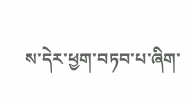ས་དེར་ཕྱག་བཏབ་པ་ཞིག་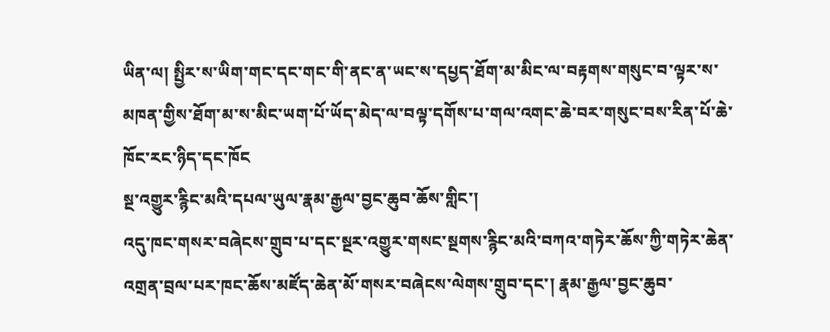ཡིན་ལ། སྤྱིར་ས་ཡིག་གང་དང་གང་གི་ནང་ན་ཡང་ས་དཔྱད་ཐོག་མ་མིང་ལ་བརྟགས་གསུང་བ་ལྟར་ས་མཁན་གྱིས་ཐོག་མ་ས་མིང་ཡག་པོ་ཡོད་མེད་ལ་བལྟ་དགོས་པ་གལ་འགང་ཆེ་བར་གསུང་བས་རིན་པོ་ཆེ་ཁོང་རང་ཉིད་དང་ཁོང
སྔ་འགྱུར་རྙིང་མའི་དཔལ་ཡུལ་རྣམ་རྒྱལ་བྱང་ཆུབ་ཆོས་གླིང་།
འདུ་ཁང་གསར་བཞེངས་གྲུབ་པ་དང་སྔར་འགྱུར་གསང་སྔགས་རྙིང་མའི་བཀའ་གཏེར་ཆོས་ཀྱི་གཏེར་ཆེན་འགྲན་བྲལ་པར་ཁང་ཆོས་མཛོད་ཆེན་མོ་གསར་བཞེངས་ལེགས་གྲུབ་དང་། རྣམ་རྒྱལ་བྱང་ཆུབ་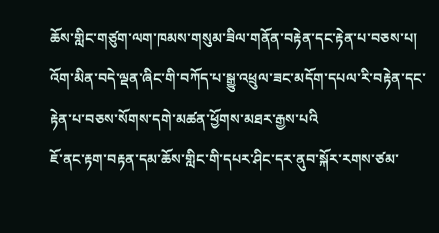ཆོས་གླིང་གཙུག་ལག་ཁམས་གསུམ་ཟིལ་གནོན་བརྟེན་དང་རྟེན་པ་བཅས་པ། འོག་མིན་བདེ་ལྡན་ཞིང་གི་བཀོད་པ་སྒྱུ་འཕྲུལ་ཟང་མདོག་དཔལ་རི་བརྟེན་དང་རྟེན་པ་བཅས་སོགས་དགེ་མཚན་ཕྱོགས་མཐར་རྒྱས་པའི
ཇོ་ནང་རྟག་བརྟན་དམ་ཆོས་གླིང་གི་དཔར་ཤིང་དར་ནུབ་སྐོར་རགས་ཙམ་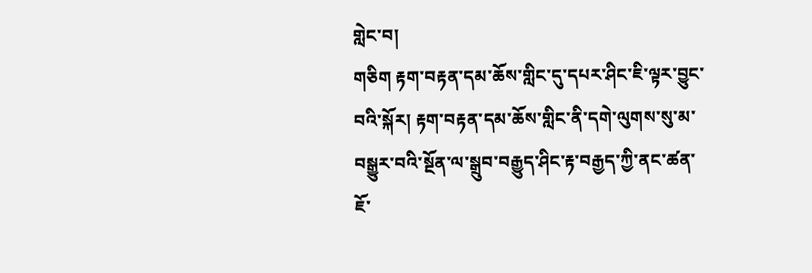གླེང་བ།
གཅིག རྟག་བརྟན་དམ་ཆོས་གླིང་དུ་དཔར་ཤིང་ཇི་ལྟར་བྱུང་བའི་སྐོར། རྟག་བརྟན་དམ་ཆོས་གླིང་ནི་དགེ་ལུགས་སུ་མ་བསྒྱུར་བའི་སྔོན་ལ་སྒྲུབ་བརྒྱུད་ཤིང་རྟ་བརྒྱད་ཀྱི་ནང་ཚན་ཇོ་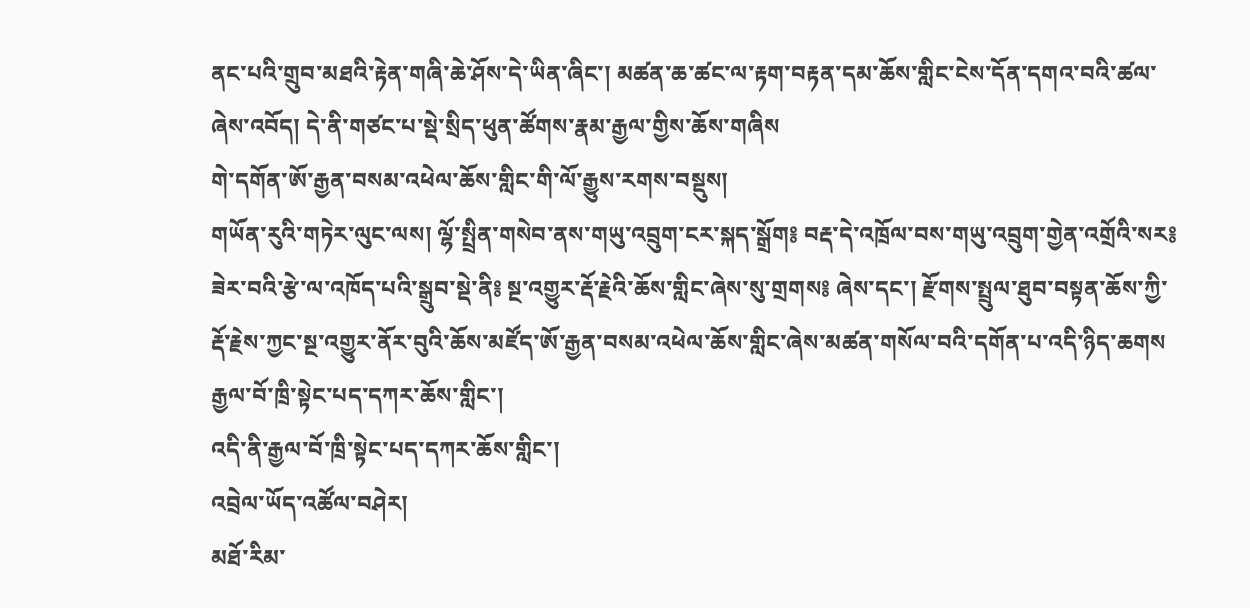ནང་པའི་གྲུབ་མཐའི་རྟེན་གཞི་ཆེ་ཤོས་དེ་ཡིན་ཞིང་། མཚན་ཆ་ཚང་ལ་རྟག་བརྟན་དམ་ཆོས་གླིང་ངེས་དོན་དགའ་བའི་ཚལ་ཞེས་འབོད། དེ་ནི་གཙང་པ་སྡེ་སྲིད་ཕུན་ཚོགས་རྣམ་རྒྱལ་གྱིས་ཆོས་གཞིས
གེ་དགོན་ཨོ་རྒྱན་བསམ་འཕེལ་ཆོས་གླིང་གི་ལོ་རྒྱུས་རགས་བསྡུས།
གཡོན་རུའི་གཏེར་ལུང་ལས། ལྷོ་སྤྲིན་གསེབ་ནས་གཡུ་འབྲུག་ངར་སྐད་སྒྲོག༔ བརྡ་དེ་འཁྲོལ་བས་གཡུ་འབྲུག་གྱེན་འགྲོའི་སར༔ ཟེར་བའི་རྩེ་ལ་འཁོད་པའི་སྒྲུབ་སྡེ་ནི༔ སྔ་འགྱུར་རྡོ་རྗེའི་ཆོས་གླིང་ཞེས་སུ་གྲགས༔ ཞེས་དང་། རྫོགས་སྤྲུལ་ཐུབ་བསྟན་ཆོས་ཀྱི་རྡོ་རྗེས་ཀྱང་སྔ་འགྱུར་ནོར་བུའི་ཆོས་མཛོད་ཨོ་རྒྱན་བསམ་འཕེལ་ཆོས་གླིང་ཞེས་མཚན་གསོལ་བའི་དགོན་པ་འདི་ཉིད་ཆགས
རྒྱལ་བོ་ཁྲི་སྟེང་པད་དཀར་ཆོས་གླིང་།
འདི་ནི་རྒྱལ་བོ་ཁྲི་སྟེང་པད་དཀར་ཆོས་གླིང་།
འབྲེལ་ཡོད་འཚོལ་བཤེར།
མཐོ་རིམ་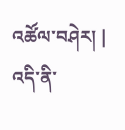འཚོལ་བཤེར། |
འདི་ནི་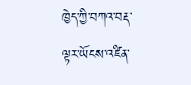ཁྱེད་ཀྱི་བཀའ་བརྡ་ལྟར་ཡོངས་འཛིན་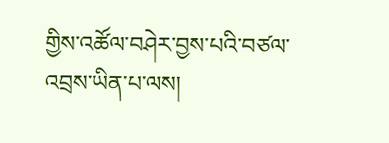གྱིས་འཚོལ་བཤེར་བྱས་པའི་བཙལ་འབྲས་ཡིན་པ་ལས།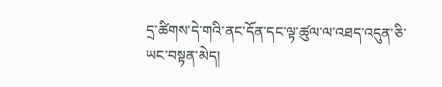དྲ་ཚིགས་དེ་གའི་ནང་དོན་དང་ལྟ་ཚུལ་ལ་འཐད་འདུན་ཅི་ཡང་བསྟན་མེད།